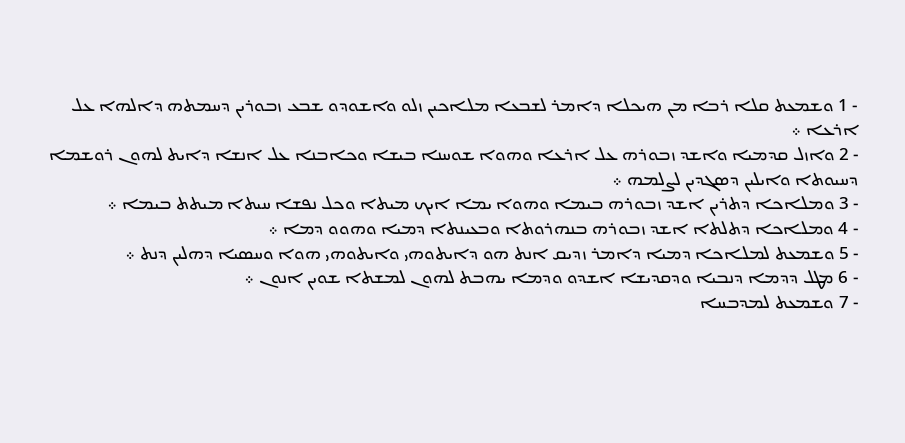- 1 ܘܫܡܥܬ ܩܠܐ ܪܒܐ ܡܢ ܗܝܟܠܐ ܕܐܡܪ ܠܫܒܥܐ ܡܠܐܟܝܢ ܙܠܘ ܘܐܫܘܕܘ ܫܒܥ ܙܒܘܪܝܢ ܕܚܡܬܗ ܕܐܠܗܐ ܥܠ ܐܪܥܐ ܀
- 2 ܘܐܙܠ ܩܕܡܝܐ ܘܐܫܕ ܙܒܘܪܗ ܥܠ ܐܪܥܐ ܘܗܘܐ ܫܘܚܢܐ ܒܝܫܐ ܘܟܐܒܢܐ ܥܠ ܐܢܫܐ ܕܐܝܬ ܠܗܘܢ ܪܘܫܡܐ ܕܚܝܘܬܐ ܘܐܝܠܝܢ ܕܤܓܕܝܢ ܠܨܠܡܗ ܀
- 3 ܘܡܠܐܟܐ ܕܬܪܝܢ ܐܫܕ ܙܒܘܪܗ ܒܝܡܐ ܘܗܘܐ ܝܡܐ ܐܝܟ ܡܝܬܐ ܘܟܠ ܢܦܫܐ ܚܝܬܐ ܡܝܬܬ ܒܝܡܐ ܀
- 4 ܘܡܠܐܟܐ ܕܬܠܬܐ ܐܫܕ ܙܒܘܪܗ ܒܢܗܪܘܬܐ ܘܒܥܝܢܬܐ ܕܡܝܐ ܘܗܘܘ ܕܡܐ ܀
- 5 ܘܫܡܥܬ ܠܡܠܐܟܐ ܕܡܝܐ ܕܐܡܪ ܙܕܝܩ ܐܢܬ ܗܘ ܕܐܝܬܘܗܝ ܘܐܝܬܘܗܝ ܗܘܐ ܘܚܤܝܐ ܕܗܠܝܢ ܕܢܬ ܀
- 6 ܡܛܠ ܕܕܡܐ ܕܢܒܝܐ ܘܕܩܕܝܫܐ ܐܫܕܘ ܘܕܡܐ ܝܗܒܬ ܠܗܘܢ ܠܡܫܬܐ ܫܘܝܢ ܐܢܘܢ ܀
- 7 ܘܫܡܥܬ ܠܡܕܒܚܐ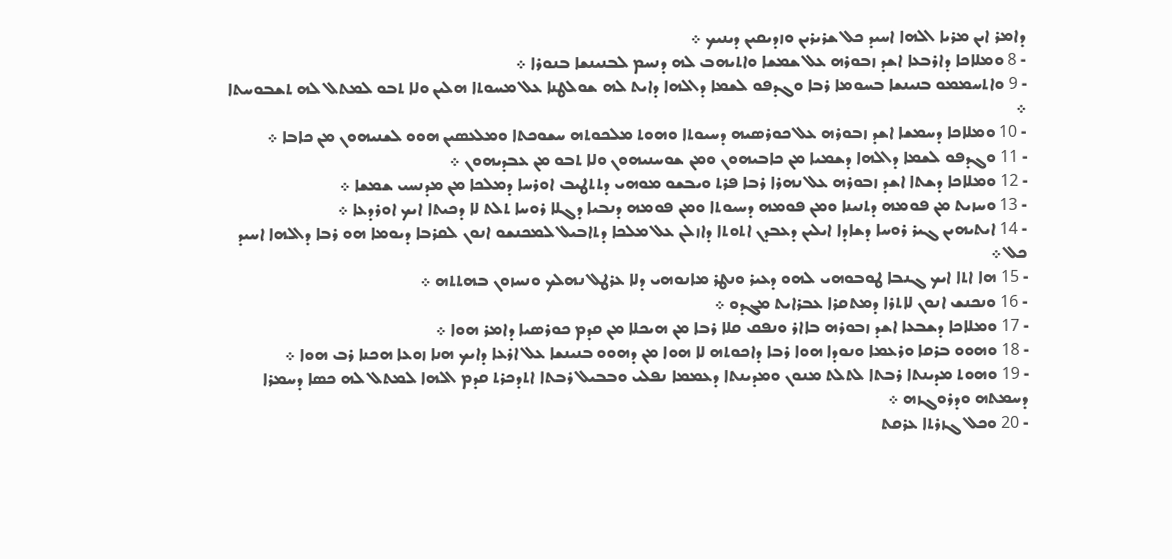ܕܐܡܪ ܐܝܢ ܡܪܝܐ ܐܠܗܐ ܐܚܝܕ ܟܠ ܫܪܝܪܝܢ ܘܙܕܝܩܝܢ ܕܝܢܝܟ ܀
- 8 ܘܡܠܐܟܐ ܕܐܪܒܥܐ ܐܫܕ ܙܒܘܪܗ ܥܠ ܫܡܫܐ ܘܐܬܝܗܒ ܠܗ ܕܢܚܡ ܠܒܢܝܢܫܐ ܒܢܘܪܐ ܀
- 9 ܘܐܬܚܡܡܘ ܒܢܝܢܫܐ ܒܚܘܡܐ ܪܒܐ ܘܓܕܦܘ ܠܫܡܐ ܕܐܠܗܐ ܕܐܝܬ ܠܗ ܫܘܠܛܢܐ ܥܠ ܡܚܘܬܐ ܗܠܝܢ ܘܠܐ ܬܒܘ ܠܡܬܠ ܠܗ ܬܫܒܘܚܬܐ ܀
- 10 ܘܡܠܐܟܐ ܕܚܡܫܐ ܐܫܕ ܙܒܘܪܗ ܥܠ ܟܘܪܤܝܗ ܕܚܝܘܬܐ ܘܗܘܬ ܡܠܟܘܬܗ ܚܫܘܟܬܐ ܘܡܠܥܤܝܢ ܗܘܘ ܠܫܢܝܗܘܢ ܡܢ ܟܐܒܐ ܀
- 11 ܘܓܕܦܘ ܠܫܡܐ ܕܐܠܗܐ ܕܫܡܝܐ ܡܢ ܟܐܒܝܗܘܢ ܘܡܢ ܫܘܚܢܝܗܘܢ ܘܠܐ ܬܒܘ ܡܢ ܥܒܕܝܗܘܢ ܀
- 12 ܘܡܠܐܟܐ ܕܫܬܐ ܐܫܕ ܙܒܘܪܗ ܥܠ ܢܗܪܐ ܪܒܐ ܦܪܬ ܘܝܒܫܘ ܡܘܗܝ ܕܬܬܛܝܒ ܐܘܪܚܐ ܕܡܠܟܐ ܡܢ ܡܕܢܚܝ ܫܡܫܐ ܀
- 13 ܘܚܙܝܬ ܡܢ ܦܘܡܗ ܕܬܢܝܢܐ ܘܡܢ ܦܘܡܗ ܕܚܝܘܬܐ ܘܡܢ ܦܘܡܗ ܕܢܒܝܐ ܕܓܠܐ ܪܘܚܐ ܬܠܬ ܠܐ ܕܟܝܬܐ ܐܝܟ ܐܘܪܕܥܐ ܀
- 14 ܐܝܬܝܗܝܢ ܓܝܪ ܪܘܚܐ ܕܫܐܕܐ ܐܝܠܝܢ ܕܥܒܕܢ ܐܬܘܬܐ ܕܐܙܠܢ ܥܠ ܡܠܟܐ ܕܬܐܒܝܠ ܠܡܟܢܫܘ ܐܢܘܢ ܠܩܪܒܐ ܕܝܘܡܐ ܗܘ ܪܒܐ ܕܐܠܗܐ ܐܚܝܕ ܟܠ ܀
- 15 ܗܐ ܐܬܐ ܐܝܟ ܓܢܒܐ ܛܘܒܘܗܝ ܠܗܘ ܕܥܝܪ ܘܢܛܪ ܡܐܢܘܗܝ ܕܠܐ ܥܪܛܠ ܢܗܠܟ ܘܢܚܙܘܢ ܒܗܬܬܗ ܀
- 16 ܘܢܟܢܫ ܐܢܘܢ ܠܐܬܪܐ ܕܡܬܩܪܐ ܥܒܪܐܝܬ ܡܓܕܘ ܀
- 17 ܘܡܠܐܟܐ ܕܫܒܥܐ ܐܫܕ ܙܒܘܪܗ ܒܐܐܪ ܘܢܦܩ ܩܠܐ ܪܒܐ ܡܢ ܗܝܟܠܐ ܡܢ ܩܕܡ ܟܘܪܤܝܐ ܕܐܡܪ ܗܘܐ ܀
- 18 ܘܗܘܘ ܒܪܩܐ ܘܪܥܡܐ ܘܢܘܕܐ ܗܘܐ ܪܒܐ ܕܐܟܘܬܗ ܠܐ ܗܘܐ ܡܢ ܕܗܘܘ ܒܢܝܢܫܐ ܥܠ ܐܪܥܐ ܕܐܝܟ ܗܢܐ ܙܘܥܐ ܗܟܢܐ ܪܒ ܗܘܐ ܀
- 19 ܘܗܘܬ ܡܕܝܢܬܐ ܪܒܬܐ ܠܬܠܬ ܡܢܘܢ ܘܡܕܝܢܬܐ ܕܥܡܡܐ ܢܦܠܝ ܘܒܒܝܠ ܪܒܬܐ ܐܬܕܟܪܬ ܩܕܡ ܐܠܗܐ ܠܡܬܠ ܠܗ ܟܤܐ ܕܚܡܪܐ ܕܚܡܬܗ ܘܕܪܘܓܙܗ ܀
- 20 ܘܟܠ ܓܙܪܬܐ ܥܪܩܬ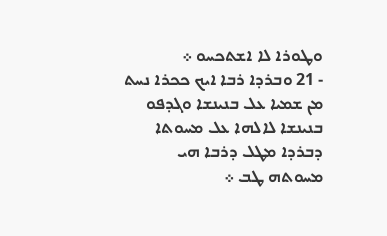ܘܛܘܪܐ ܠܐ ܐܫܬܟܚܘ ܀
- 21 ܘܒܪܕܐ ܪܒܐ ܐܝܟ ܟܟܪܐ ܢܚܬ ܡܢ ܫܡܝܐ ܥܠ ܒܢܝܢܫܐ ܘܓܕܦܘ ܒܢܝܢܫܐ ܠܐܠܗܐ ܥܠ ܡܚܘܬܐ ܕܒܪܕܐ ܡܛܠ ܕܪܒܐ ܗܝ ܡܚܘܬܗ ܛܒ ܀